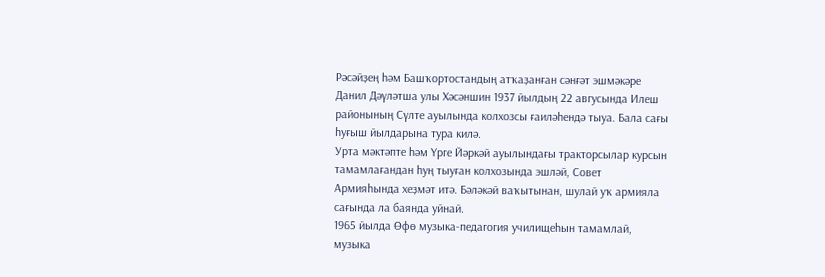Рәсәйҙең һәм Башҡортостандың атҡаҙанған сәнғәт эшмәкәре Данил Дәүләтша улы Хәсәншин 1937 йылдың 22 авгусында Илеш районының Сүлте ауылында колхозсы ғаиләһендә тыуа. Бала сағы һуғыш йылдарына тура килә.
Урта мәктәпте һәм Үрге Йәркәй ауылындағы тракторсылар курсын тамамлағандан һуң тыуған колхозында эшләй, Совет Армияһында хеҙмәт итә. Бәләкәй ваҡытынан, шулай уҡ армияла сағында ла баянда уйнай.
1965 йылда Өфө музыка-педагогия училищеһын тамамлай, музыка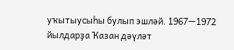уҡытыусыһы булып эшләй. 1967—1972 йылдарҙа Ҡазан дәүләт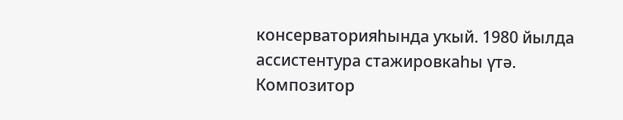консерваторияһында уҡый. 1980 йылда ассистентура стажировкаһы үтә.
Композитор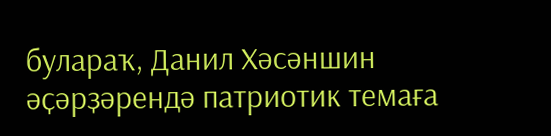булараҡ, Данил Хәсәншин әҫәрҙәрендә патриотик темаға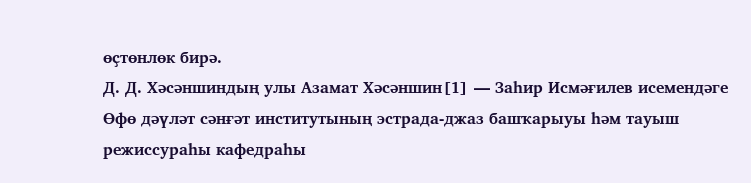өҫтөнлөк бирә.
Д. Д. Хәсәншиндың улы Азамат Хәсәншин[1] — Заһир Исмәғилев исемендәге Өфө дәүләт сәнғәт институтының эстрада-джаз башҡарыуы һәм тауыш режиссураһы кафедраһы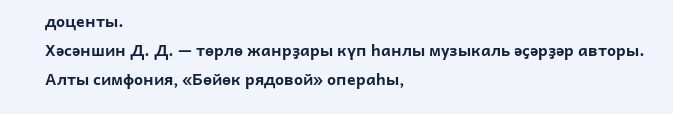доценты.
Хәсәншин Д. Д. — төрлө жанрҙары күп һанлы музыкаль әҫәрҙәр авторы.
Алты симфония, «Бөйөк рядовой» операһы,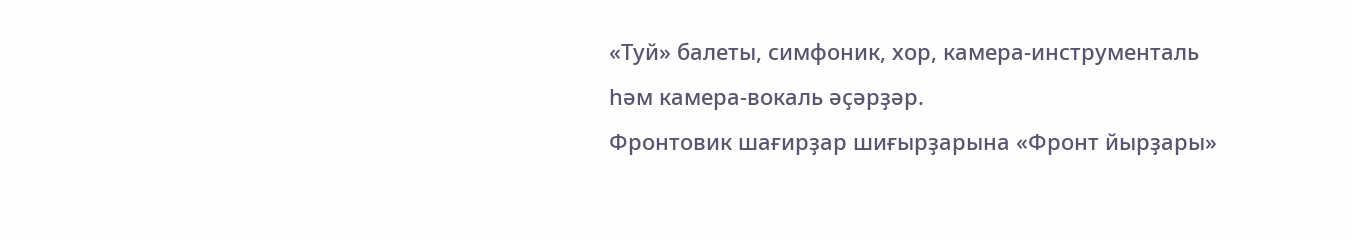«Туй» балеты, симфоник, хор, камера-инструменталь һәм камера-вокаль әҫәрҙәр.
Фронтовик шағирҙар шиғырҙарына «Фронт йырҙары»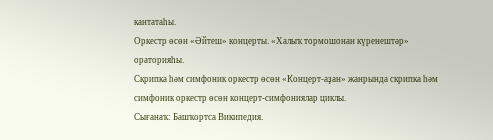кантатаһы.
Оркестр өсөн «Әйтеш» концерты. «Халыҡ тормошонан күренештәр» ораторияһы.
Скрипка һәм симфоник оркестр өсөн «Концерт-аҙан» жанрында скрипка һәм симфоник оркестр өсөн концерт-симфониялар циклы.
Сығанаҡ: Башҡортса Википедия.